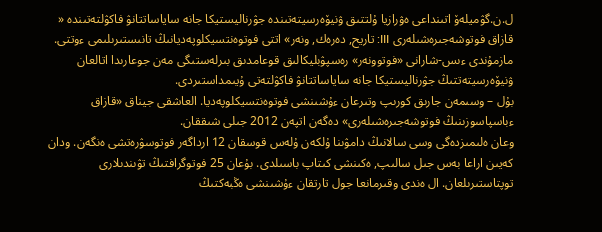ل.ن.گۋميلەۆ اتىنداعى ەۋرازيا ۇلتتىق ۋنيۆەرسيتەتىندە جۋرناليستيكا جانە ساياساتتانۋ فاكۋلتەتىندە « قازاق فوتوشەجىرەشىلەرى III: تاريح, دەرەك, ونەر» اتتى فوتوەنتسيكلوپەديانىڭ تانىستىرىلىمى ءوتتى. مازمۇندى ءىس-شارانى «فوتوونەر» رەسپۋبليكالىق قوعامدىق بىرلەستىگى مەن جوعارىدا اتالعان ۋنيۆەرسيتەتتىڭ جۋرناليستيكا جانە ساياساتتانۋ فاكۋلتەتى ۇيىمداستىردى.
بۇل – وسىمەن جارىق كورىپ وتىرعان ءۇشىنشى فوتوەنتسيكلوپەديا. العاشقى جيناق «قازاق ءباسپاسوزىنىڭ فوتوشەجىرەشىلەرى» دەگەن اتپەن 2012 جىلى شىققان.
وعان ەلىمىزدەگى وسى سالانىڭ دامۋىنا ۇلكەن ۇلەس قوسقان 12 ارداگەر فوتوسۋرەتشى ەنگەن. ودان كەيىن اراعا بەس جىل سالىپ, ەكىنشى كىتاپ باسىلدى. بۇعان 25 فوتوگرافتىڭ تۋىندىلارى توپتاستىرىلعان. ال ەندى وقىرمانعا جول تارتقان ءۇشىنشى ەڭبەكتىڭ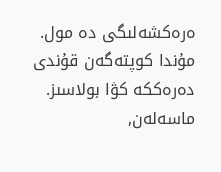ەرەكشەلىگى دە مول. مۇندا كوپتەگەن قۇندى دەرەككە كۋا بولاسىز. ماسەلەن,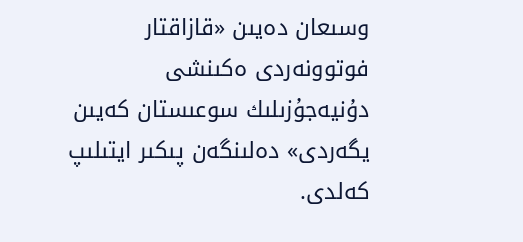وسىعان دەيىن «قازاقتار فوتوونەردى ەكىنشى دۇنيەجۇزىلىك سوعىستان كەيىن يگەردى» دەلىنگەن پىكىر ايتىلىپ كەلدى.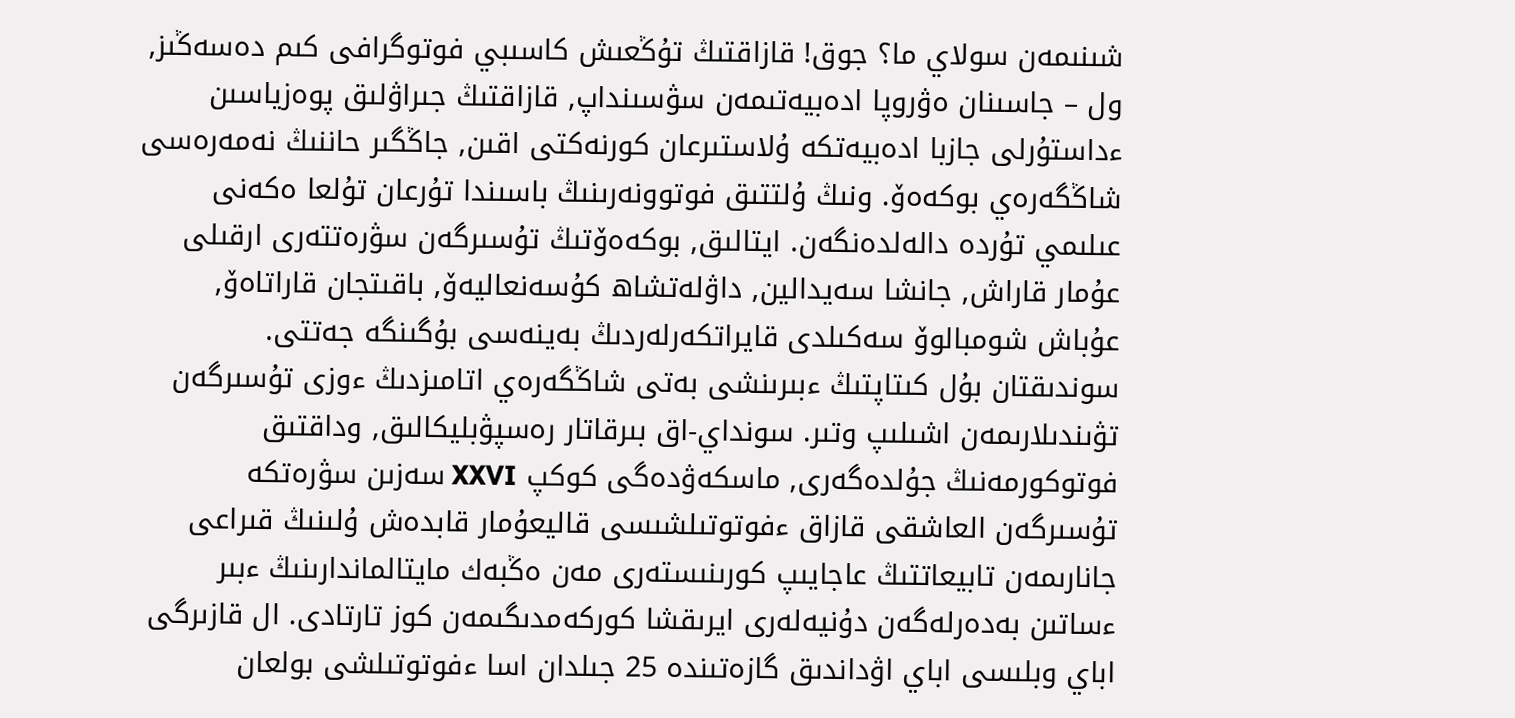شىنىمەن سولاي ما؟ جوق! قازاقتىڭ تۇڭعىش كاسىبي فوتوگرافى كىم دەسەڭىز, ول – جاسىنان ەۋروپا ادەبيەتىمەن سۋسىنداپ, قازاقتىڭ جىراۋلىق پوەزياسىن ءداستۇرلى جازبا ادەبيەتكە ۇلاستىرعان كورنەكتى اقىن, جاڭگىر حاننىڭ نەمەرەسى شاڭگەرەي بوكەەۆ. ونىڭ ۇلتتىق فوتوونەرىنىڭ باسىندا تۇرعان تۇلعا ەكەنى عىلىمي تۇردە دالەلدەنگەن. ايتالىق, بوكەەۆتىڭ تۇسىرگەن سۋرەتتەرى ارقىلى عۇمار قاراش, جانشا سەيدالين, داۋلەتشاھ كۇسەنعاليەۆ, باقىتجان قاراتاەۆ, عۇباش شومبالوۆ سەكىلدى قايراتكەرلەردىڭ بەينەسى بۇگىنگە جەتتى. سوندىقتان بۇل كىتاپتىڭ ءبىرىنشى بەتى شاڭگەرەي اتامىزدىڭ ءوزى تۇسىرگەن تۋىندىلارىمەن اشىلىپ وتىر. سونداي-اق بىرقاتار رەسپۋبليكالىق, وداقتىق فوتوكورمەنىڭ جۇلدەگەرى, ماسكەۋدەگى كوكپ XXVI سەزىن سۋرەتكە تۇسىرگەن العاشقى قازاق ءفوتوتىلشىسى قاليعۇمار قابدەش ۇلىنىڭ قىراعى جانارىمەن تابيعاتتىڭ عاجايىپ كورىنىستەرى مەن ەڭبەك مايتالماندارىنىڭ ءبىر ءساتىن بەدەرلەگەن دۇنيەلەرى ايرىقشا كوركەمدىگىمەن كوز تارتادى. ال قازىرگى اباي وبلىسى اباي اۋداندىق گازەتىندە 25 جىلدان اسا ءفوتوتىلشى بولعان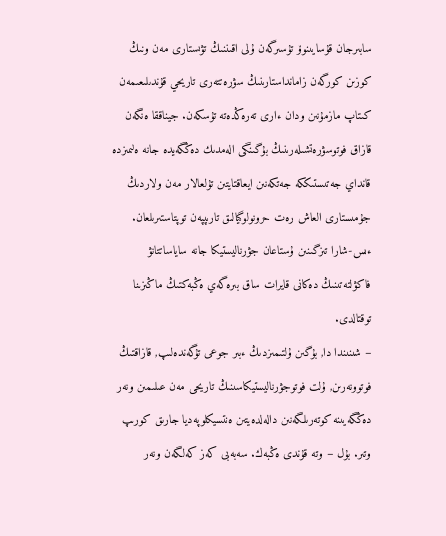سابىرجان قۇسايىنوۆ تۇسىرگەن ۇلى اقىننىڭ تۋىستارى مەن ونىڭ كوزىن كورگەن زامانداستارىنىڭ سۋرەتتەرى تاريحي قۇندىلىعىمەن كىتاپ مازمۇنىن ودان ءارى تەرەڭدەتە تۇسكەن. جيناققا ەنگەن قازاق فوتوسۋرەتشىلەرىنىڭ بۇگىنگى الەمدىك دەڭگەيدە جانە ەلىمىزدە قانداي جەتىستىككە جەتكەنىن ايعاقتايتىن تۇلعالار مەن ولاردىڭ جۇمىستارى العاش رەت حرونولوگيالىق تارىپپەن توپتاستىرىلعان.
ءىس-شارا تىزگىنىن ۇستاعان جۋرناليستيكا جانە ساياساتتانۋ فاكۋلتەتىنىڭ دەكانى قايرات ساق بىرەگەي ەڭبەكتىڭ ماڭىزىنا توقتالدى.
– شىنىندا دا, بۇگىن ۇلتىمىزدىڭ ءبىر جوعى تۇگەندەلىپ, قازاقتىڭ فوتوونەرىن, ۇلت فوتوجۋرناليستيكاسىنىڭ تاريحى مەن عىلىمىن ونەر دەڭگەيىنە كوتەرىلگەنىن دالەلدەيتىن ەنتسيكلوپەديا جارىق كورىپ وتىر. بۇل – وتە قۇندى ەڭبەك. سەبەبى كەز كەلگەن ونەر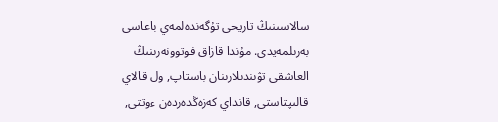سالاسىنىڭ تاريحى تۇگەندەلمەي باعاسى بەرىلمەيدى. مۇندا قازاق فوتوونەرىنىڭ العاشقى تۋىندىلارىنان باستاپ, ول قالاي قالىپتاستى, قانداي كەزەڭدەردەن ءوتتى,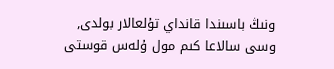ونىڭ باسىندا قانداي تۇلعالار بولدى, وسى سالاعا كىم مول ۇلەس قوستى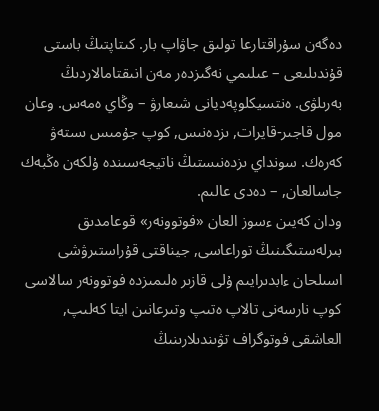دەگەن سۇراقتارعا تولىق جاۋاپ بار. كىتاپتىڭ باستى قۇندىلىعى – عىلىمي نەگىزدەر مەن انىقتامالاردىڭ بەرىلۋى. ەنتسيكلوپەديانى شىعارۋ – وڭاي ەمەس. وعان مول قاجىر-قايرات, ىزدەنىس, كوپ جۇمىس ىستەۋ كەرەك. سونداي ىزدەنىستىڭ ناتيجەسىندە ۇلكەن ەڭبەك جاسالعان, – دەدى عالىم.
ودان كەيىن ءسوز العان «فوتوونەر» قوعامدىق بىرلەستىگىنىڭ توراعاسى, جيناقتى قۇراستىرۋشى اسىلحان ءابدىرايىم ۇلى قازىر ەلىمىزدە فوتوونەر سالاسى كوپ نارسەنى تالاپ ەتىپ وتىرعانىن ايتا كەلىپ, العاشقى فوتوگراف تۋىندىلارىنىڭ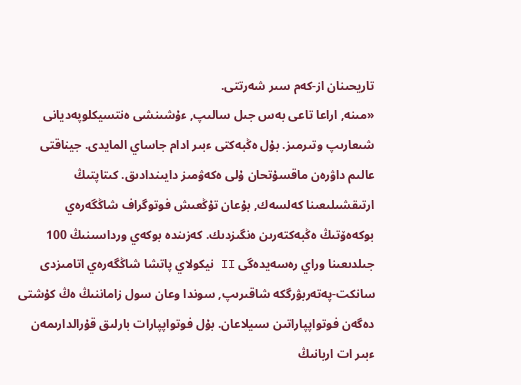تاريحىنان از-كەم سىر شەرتتى.
«مىنە, اراعا تاعى بەس جىل سالىپ, ءۇشىنشى ەنتسيكلوپەديانى شىعارىپ وتىرمىز. بۇل ەڭبەكتى ءبىر ادام جاساي المايدى. جيناقتى عالىم داۋرەن ماقسۇتحان ۇلى ەكەۋمىز دايىندادىق. كىتاپتىڭ ارتىقشىلىعىنا كەلسەك, بۇعان تۇڭعىش فوتوگراف شاڭگەرەي بوكەەۆتىڭ ەڭبەكتەرىن ەنگىزدىك. كەزىندە بوكەي ورداسىنىڭ 100 جىلدىعىنا وراي رەسەيدەگى II نيكولاي پاتشا شاڭگەرەي اتامىزدى سانكت-پەتەربۋرگكە شاقىرىپ, سوندا وعان سول زاماننىڭ ەڭ كۇشتى دەگەن فوتواپپاراتىن سىيلاعان. بۇل فوتواپپارات بارلىق قۇرالدارىمەن ءبىر ات اربانىڭ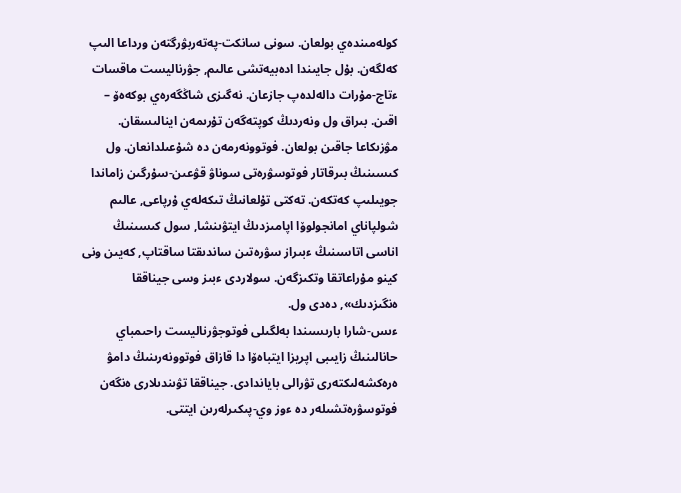كولەمىندەي بولعان. سونى سانكت-پەتەربۋرگتەن ورداعا الىپ كەلگەن. بۇل جايىندا ادەبيەتشى عالىم, جۋرناليست ماقسات ءتاج-مۇرات دالەلدەپ جازعان. نەگىزى شاڭگەرەي بوكەەۆ – اقىن. بىراق ول ونەردىڭ كوپتەگەن تۇرىمەن اينالىسقان. مۋزىكاعا جاقىن بولعان. فوتوونەرمەن دە شۇعىلدانعان. ول كىسىنىڭ بىرقاتار فوتوسۋرەتى سوناۋ قۋعىن-سۇرگىن زاماندا جويىلىپ كەتكەن. تەكتى تۇلعانىڭ تىكەلەي ۇرپاعى, عالىم شولپاناي امانجولوۆا اپامىزدىڭ ايتۋىنشا, سول كىسىنىڭ اناسى اتاسىنىڭ ءبىراز سۋرەتىن ساندىقتا ساقتاپ, كەيىن ونى كينو مۇراعاتقا وتكىزگەن. سولاردى ءبىز وسى جيناققا ەنگىزدىك», دەدى ول.
ءىس-شارا بارىسىندا بەلگىلى فوتوجۋرناليست راحىمباي حانالىنىڭ زايىبى اپريزا ايتباەۆا دا قازاق فوتوونەرىنىڭ دامۋ ەرەكشەلىكتەرى تۋرالى باياندادى. جيناققا تۋىندىلارى ەنگەن فوتوسۋرەتشىلەر دە ءوز وي-پىكىرلەرىن ايتتى.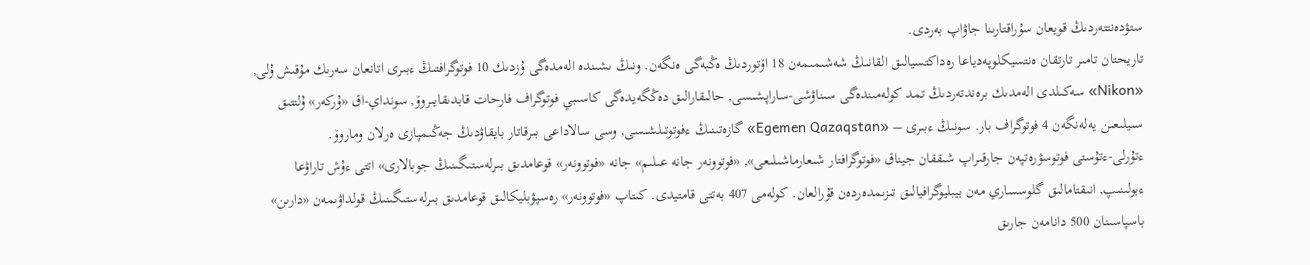ستۋدەنتتەردىڭ قويعان سۇراقتارىنا جاۋاپ بەردى.
تاريحتان تامىر تارتقان ەنتسيكلوپەدياعا رەداكتسيالىق القانىڭ شەشىمىمەن 18 اۆتوردىڭ ەڭبەگى ەنگەن. ونىڭ ىشىندە الەمدەگى ۇزدىك 10 فوتوگرافتىڭ ءبىرى اتانعان سەرىك مۇقىش ۇلى, «Nikon» سەكىلدى الەمدىك برەندتەردىڭ تمد كولەمىندەگى سىناۋشى-ساراپشىسى, حالىقارالىق دەڭگەيدەگى كاسىبي فوتوگراف فارحات قابدىقايىروۆ, سونداي-اق «ۇركەر» ۇلتتىق سىيلىعىن يەلەنگەن 4 فوتوگراف بار. سونىڭ ءبىرى – «Egemen Qazaqstan» گازەتىنىڭ ءفوتوتىلشىسى, وسى سالاداعى بىرقاتار بايقاۋدىڭ جەڭىمپازى ەرلان وماروۆ.
ءتۇرلى-ءتۇستى فوتوسۋرەتپەن جارقىراپ شىققان جيناق «فوتوگرافتار شىعارماشىلىعى», «فوتوونەر جانە عىلىم» جانە «فوتوونەر» قوعامدىق بىرلەستىگىنىڭ جوبالارى» اتتى ءۇش تاراۋعا ءبولىنىپ, انىقتامالىق گلوسساري مەن بيبليوگرافيالىق تىزىمدەردەن قۇرالعان. كولەمى 407 بەتتى قامتيدى. كىتاپ «فوتوونەر» رەسپۋبليكالىق قوعامدىق بىرلەستىگىنىڭ قولداۋىمەن «دارىن» باسپاسىنان 500 دانامەن جارىق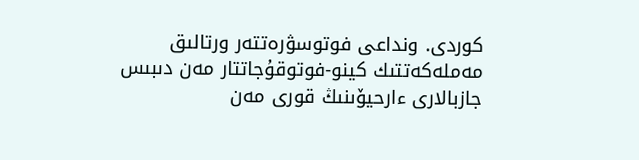كوردى. ونداعى فوتوسۋرەتتەر ورتالىق مەملەكەتتىك كينو-فوتوقۇجاتتار مەن دىبىس جازبالارى ءارحيۆىنىڭ قورى مەن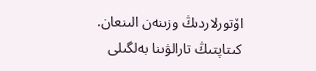اۆتورلاردىڭ وزىنەن الىنعان. كىتاپتىڭ تارالۋىنا بەلگىلى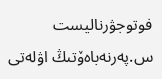فوتوجۋرناليست س.پەرنەباەۆتىڭ اۋلەتى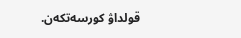قولداۋ كورسەتكەن.